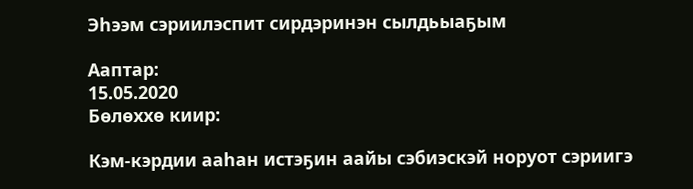Эһээм сэриилэспит сирдэринэн сылдьыаҕым

Ааптар:
15.05.2020
Бөлөххө киир:

Кэм-кэрдии ааһан истэҕин аайы сэбиэскэй норуот сэриигэ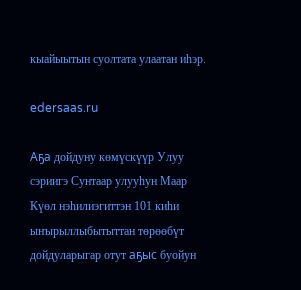кыайыытын суолтата улаатан иһэр.

edersaas.ru

Аҕа дойдуну көмүскүүр Улуу сэриигэ Сунтаар улууһун Маар Күөл нэһилиэгиттэн 101 киһи ыҥырыллыбытыттан төрөөбүт дойдуларыгар отут аҕыс буойун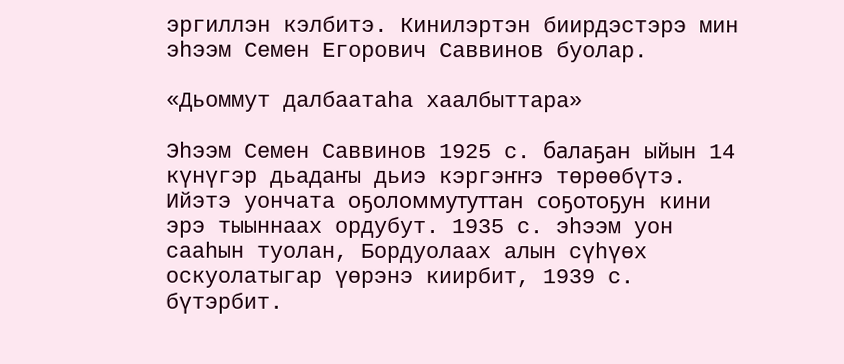эргиллэн кэлбитэ. Кинилэртэн биирдэстэрэ мин эһээм Семен Егорович Саввинов буолар.

«Дьоммут далбаатаһа хаалбыттара»

Эһээм Семен Саввинов 1925 с. балаҕан ыйын 14 күнүгэр дьадаҥы дьиэ кэргэҥҥэ төрөөбүтэ. Ийэтэ уончата оҕоломмутуттан соҕотоҕун кини эрэ тыыннаах ордубут. 1935 с. эһээм уон сааһын туолан, Бордуолаах алын сүһүөх оскуолатыгар үөрэнэ киирбит, 1939 с. бүтэрбит.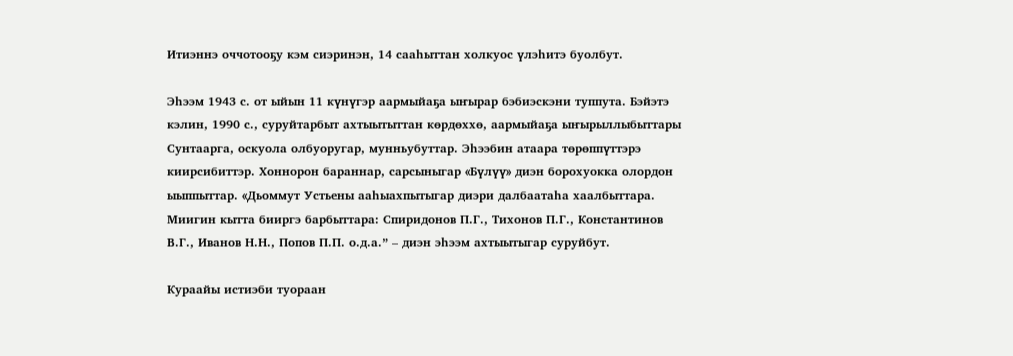Итиэннэ оччотооҕу кэм сиэринэн, 14 сааһыттан холкуос үлэһитэ буолбут.

Эһээм 1943 с. от ыйын 11 күнүгэр аармыйаҕа ыҥырар бэбиэскэни туппута. Бэйэтэ кэлин, 1990 с., суруйтарбыт ахтыытыттан көрдөххө, аармыйаҕа ыҥырыллыбыттары Сунтаарга, оскуола олбуоругар, мунньубуттар. Эһээбин атаара төрөппүттэрэ киирсибиттэр. Хоннорон бараннар, сарсыныгар «Бүлүү» диэн борохуокка олордон ыыппыттар. «Дьоммут Устьены ааһыахпытыгар диэри далбаатаһа хаалбыттара. Миигин кытта бииргэ барбыттара: Спиридонов П.Г., Тихонов П.Г., Константинов В.Г., Иванов Н.Н., Попов П.П. о.д.а.” – диэн эһээм ахтыытыгар суруйбут.

Кураайы истиэби туораан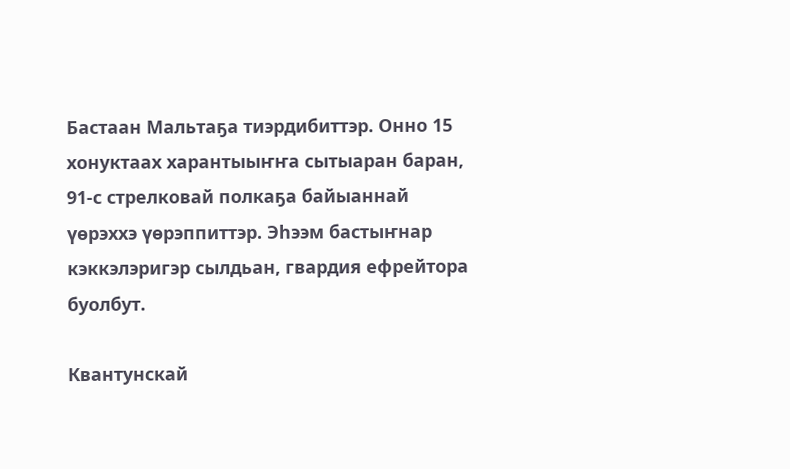Бастаан Мальтаҕа тиэрдибиттэр. Онно 15 хонуктаах харантыыҥҥа сытыаран баран, 91-с стрелковай полкаҕа байыаннай үөрэххэ үөрэппиттэр. Эһээм бастыҥнар кэккэлэригэр сылдьан, гвардия ефрейтора буолбут.

Квантунскай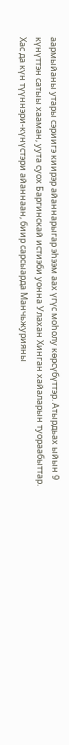аармыйаны утары сэриигэ киирэр айаннарыгар эһээм аах үгүс моһолу көрсүбүттэр. Атырдьах ыйын 9 күнүттэн сатыы хааман, уута суох Баргинскай истиэби уонна Улахан Хинган хайаларын туораабыттар. Хас да күн түүннэри-күнүстэри айаннаан, биир сарсыарда Манчьжурияны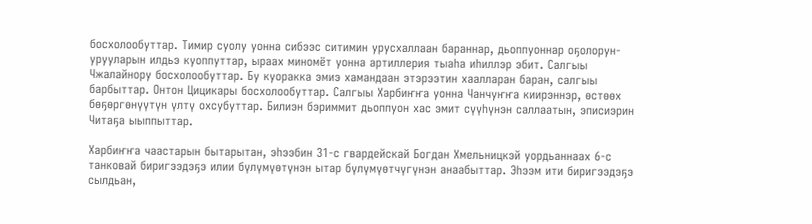босхолообуттар. Тимир суолу уонна сибээс ситимин урусхаллаан бараннар, дьоппуоннар оҕолорун-урууларын илдьэ куоппуттар, ыраах миномёт уонна артиллерия тыаһа иһиллэр эбит. Салгыы Чжалайнору босхолообуттар. Бу куоракка эмиэ хамандаан этэрээтин хаалларан баран, салгыы барбыттар. Онтон Цицикары босхолообуттар. Салгыы Харбиҥҥа уонна Чанчуҥҥа киирэннэр, өстөөх бөҕөргөнүүтүн үлтү охсубуттар. Билиэн бэриммит дьоппуон хас эмит сүүһүнэн саллаатын, эписиэрин Читаҕа ыыппыттар.

Харбиҥҥа чаастарын бытарытан, эһээбин 31-с гвардейскай Богдан Хмельницкэй уордьаннаах 6-с танковай биригээдэҕэ илии бүлүмүөтүнэн ытар бүлүмүөтчүгүнэн анаабыттар. Эһээм ити биригээдэҕэ сылдьан,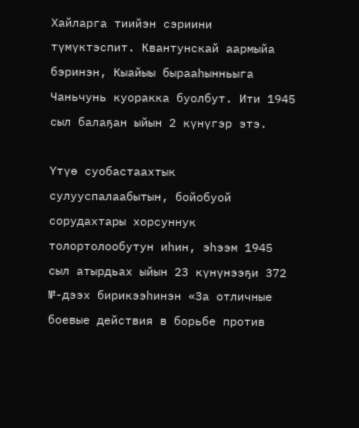Хайларга тиийэн сэриини түмүктэспит. Квантунскай аармыйа бэринэн, Кыайыы бырааһынньыга Чаньчунь куоракка буолбут. Ити 1945 сыл балаҕан ыйын 2 күнүгэр этэ.

Үтүө суобастаахтык сулууспалаабытын, бойобуой сорудахтары хорсуннук толортолообутун иһин, эһээм 1945 сыл атырдьах ыйын 23 күнүнээҕи 372 №-дээх бирикээһинэн «За отличные боевые действия в борьбе против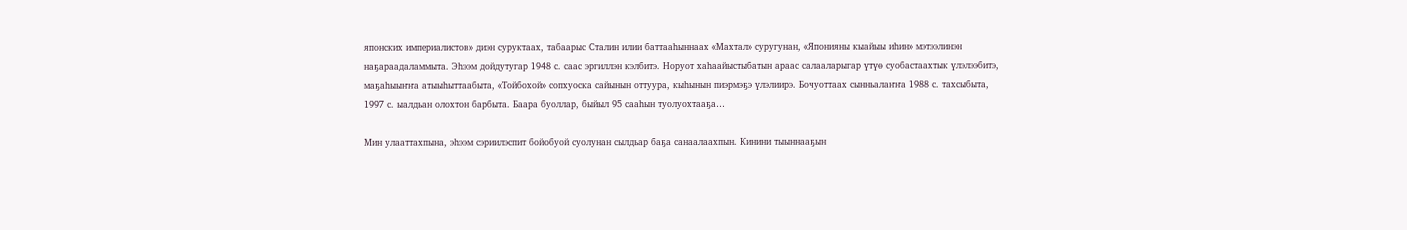японских империалистов» диэн суруктаах, табаарыс Сталин илии баттааһыннаах «Махтал» суругунан, «Японияны кыайыы иһин» мэтээлинэн наҕараадаламмыта. Эһээм дойдутугар 1948 с. саас эргиллэн кэлбитэ. Норуот хаһаайыстыбатын араас салааларыгар үтүө суобастаахтык үлэлээбитэ, маҕаһыыҥҥа атыыһыттаабыта, «Тойбохой» сопхуоска сайынын оттуура, кыһынын пиэрмэҕэ үлэлиирэ. Бочуоттаах сынньалаҥҥа 1988 с. тахсыбыта, 1997 с. ыалдьан олохтон барбыта. Баара буоллар, быйыл 95 сааһын туолуохтааҕа…

Мин улааттахпына, эһээм сэриилэспит бойобуой суолунан сылдьар баҕа санаалаахпын. Кинини тыыннааҕын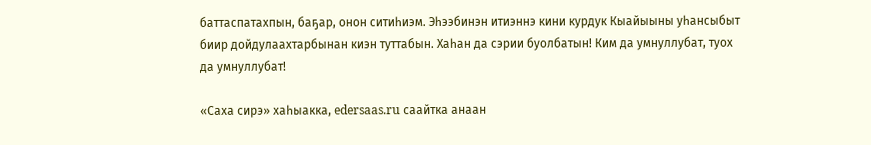баттаспатахпын, баҕар, онон ситиһиэм. Эһээбинэн итиэннэ кини курдук Кыайыыны уһансыбыт биир дойдулаахтарбынан киэн туттабын. Хаһан да сэрии буолбатын! Ким да умнуллубат, туох да умнуллубат!

«Саха сирэ» хаһыакка, edersaas.ru саайтка анаан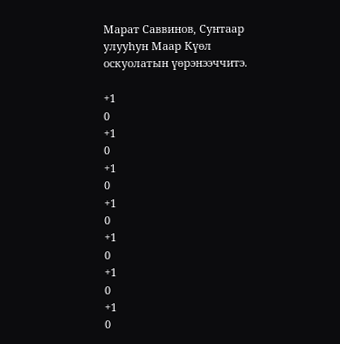Марат Саввинов, Сунтаар улууһун Маар Күөл оскуолатын үөрэнээччитэ.

+1
0
+1
0
+1
0
+1
0
+1
0
+1
0
+1
0